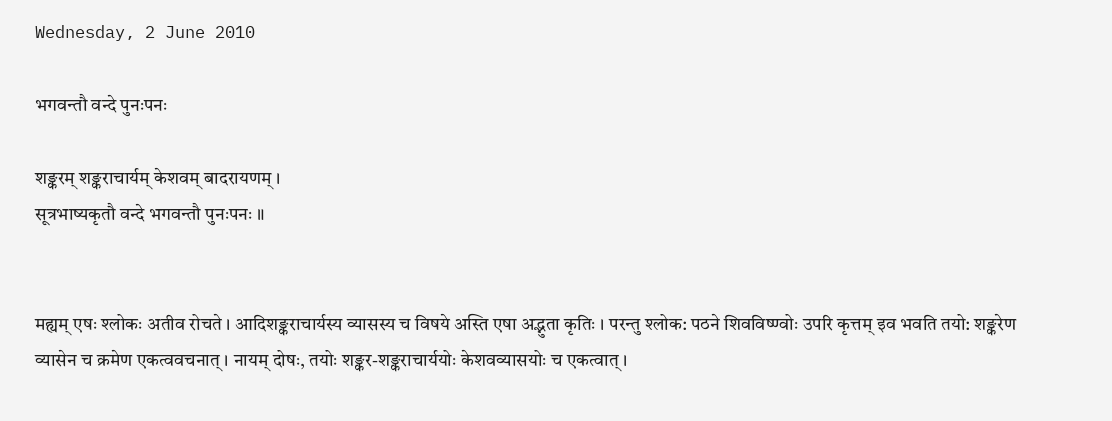Wednesday, 2 June 2010

भगवन्तौ वन्दे पुनःपनः

शङ्करम् शङ्कराचार्यम् केशवम् बादरायणम् ।
सूत्रभाष्यकृतौ वन्दे भगवन्तौ पुनःपनः ॥


मह्यम् एषः श्लोकः अतीव रोचते । आदिशङ्कराचार्यस्य व्यासस्य च विषये अस्ति एषा अद्भुता कृतिः । परन्तु श्लोक: पठने शिवविष्ण्वोः उपरि कृत्तम् इव भवति तयो: शङ्करेण व्यासेन च क्रमेण एकत्ववचनात् । नायम् दोषः, तयोः शङ्कर-शङ्कराचार्ययोः केशवव्यासयोः च एकत्वात् ।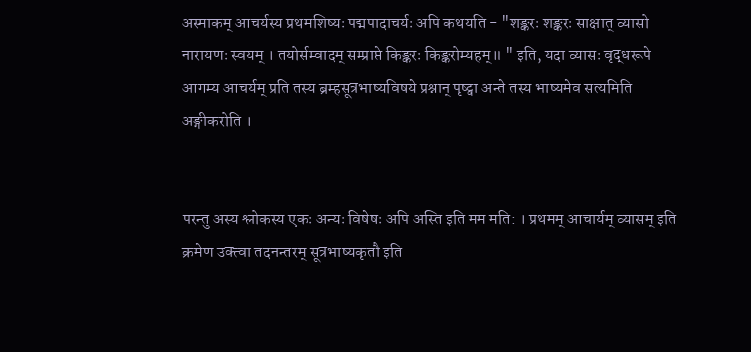अस्माकम् आचर्यस्य प्रथमशिष्यः पद्मपादाचर्यः अपि कथयति - "शङ्करः शङ्करः साक्षात् व्यासो नारायणः स्वयम् । तयोर्सम्वादम् सम्प्राप्ते किङ्करः किङ्करोम्यहम्॥ " इति, यदा व्यासः वृद्धरूपे आगम्य आचर्यम् प्रति तस्य ब्रम्हसूत्रभाष्यविषये प्रश्नान् पृष्ट्वा अन्ते तस्य भाष्यमेव सत्यमिति अङ्गीकरोति ।


परन्तु अस्य श्लोकस्य एकः अन्यः विषेषः अपि अस्ति इति मम मति: । प्रथमम् आचार्यम् व्यासम् इति क्रमेण उक्त्वा तदनन्तरम् सूत्रभाष्यकृतौ इति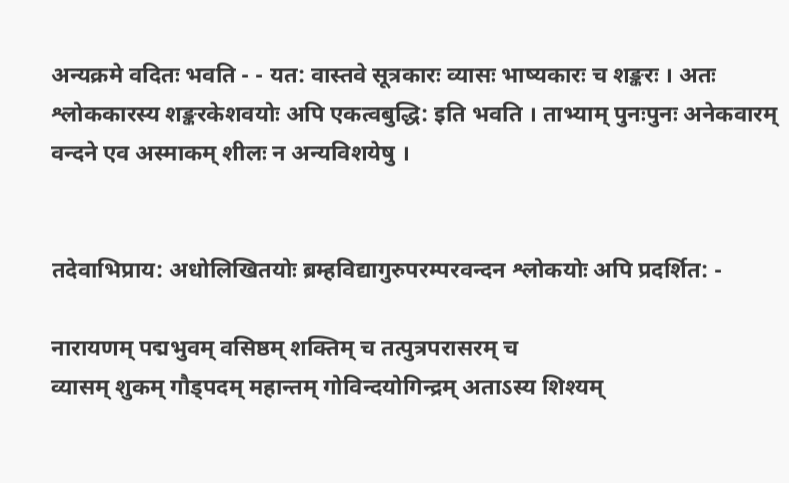अन्यक्रमे वदितः भवति - - यत: वास्तवे सूत्रकारः व्यासः भाष्यकारः च शङ्करः । अतः श्लोककारस्य शङ्करकेशवयोः अपि एकत्वबुद्धि: इति भवति । ताभ्याम् पुनःपुनः अनेकवारम् वन्दने एव अस्माकम् शीलः न अन्यविशयेषु ।


तदेवाभिप्राय: अधोलिखितयोः ब्रम्हविद्यागुरुपरम्परवन्दन श्लोकयोः अपि प्रदर्शित: -

नारायणम् पद्मभुवम् वसिष्ठम् शक्तिम् च तत्पुत्रपरासरम् च
व्यासम् शुकम् गौड्पदम् महान्तम् गोविन्दयोगिन्द्रम् अताऽस्य शिश्यम्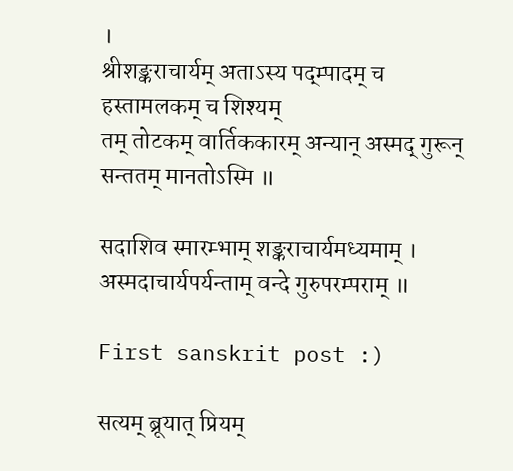।
श्रीशङ्कराचार्यम् अताऽस्य पद्म्पादम् च हस्तामलकम् च शिश्यम्
तम् तोटकम् वार्तिककारम् अन्यान् अस्मद् गुरून् सन्ततम् मानतोऽस्मि ॥

सदाशिव स्मारम्भाम् शङ्कराचार्यमध्यमाम् ।
अस्मदाचार्यपर्यन्ताम् वन्दे गुरुपरम्पराम् ॥

First sanskrit post :)

सत्यम् ब्रूयात् प्रियम्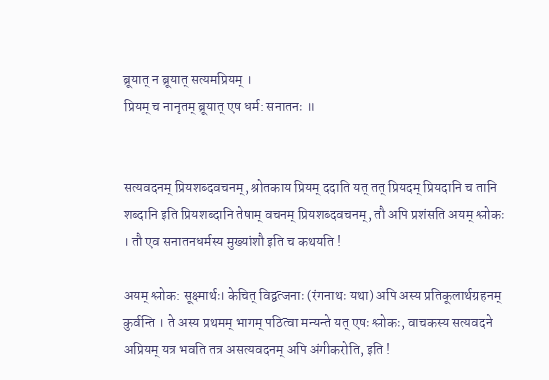ब्रूयात् न ब्रूयात् सत्यमप्रियम् ।
प्रियम् च नानृतम् ब्रूयात् एष धर्म: सनातनः ॥


सत्यवदनम् प्रियशब्दवचनम्, श्रोतकाय प्रियम् ददाति यत् तत् प्रियदम् प्रियदानि च तानि शब्दानि इति प्रियशब्दानि तेषाम् वचनम् प्रियशब्दवचनम्, तौ अपि प्रशंसति अयम् श्लोकः । तौ एव सनातनधर्मस्य मुख्यांशौ इति च कथयति !

अयम् श्लोक: सूक्ष्मार्थः। केचित् विद्वत्जनाः (रंगनाथः यथा) अपि अस्य प्रतिकूलार्थग्रहनम् कुर्वन्ति । ते अस्य प्रथमम् भागम् पठित्वा मन्यन्ते यत् एषः श्लोकः, वाचकस्य सत्यवदने अप्रियम् यत्र भवति तत्र असत्यवदनम् अपि अंगीकरोति, इति !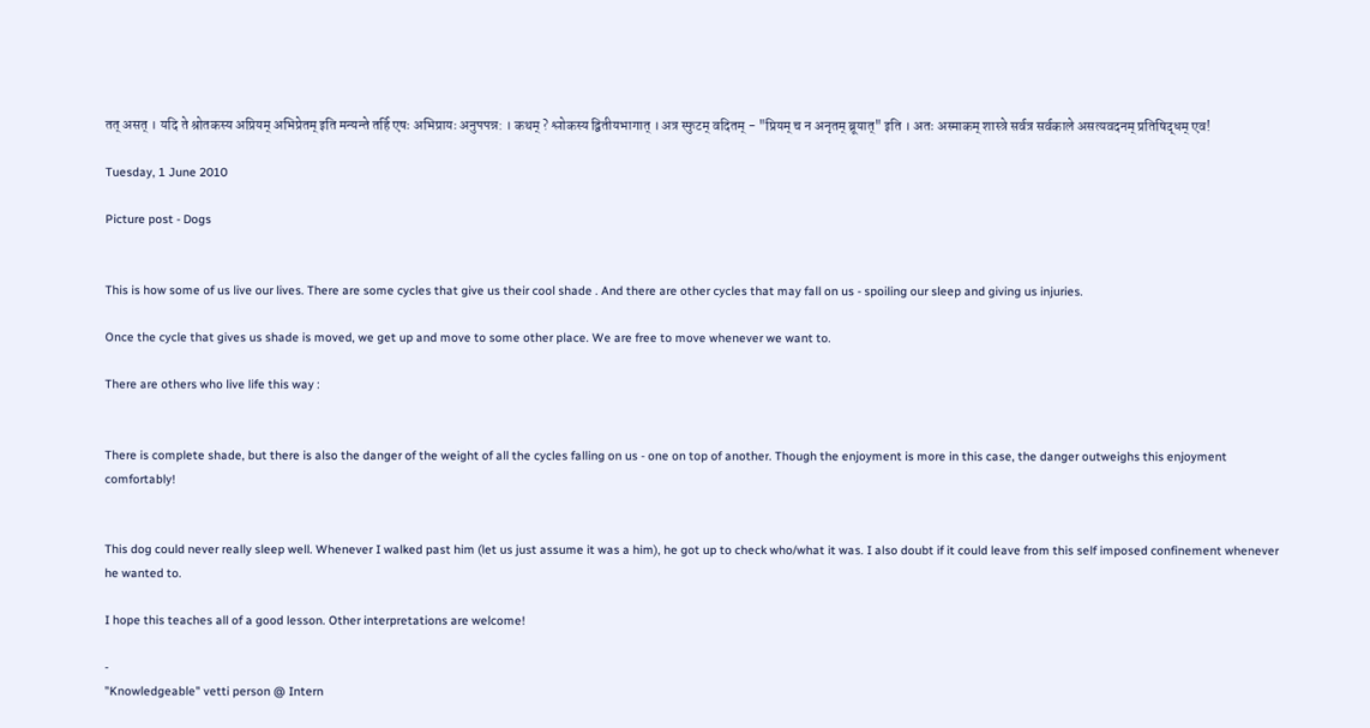तत् असत् । यदि ते श्रोतकस्य अप्रियम् अभिप्रेतम् इति मन्यन्ते तर्हि एषः अभिप्रायः अनुपपन्न: । कथम् ? श्लोकस्य द्वितीयभागात् । अत्र स्फुटम् वदितम् - "प्रियम् च न अनृतम् ब्रूयात्" इति । अतः अस्माकम् शास्त्रे सर्वत्र सर्वकाले असत्यवदनम् प्रतिषिद्धम् एव!

Tuesday, 1 June 2010

Picture post - Dogs


This is how some of us live our lives. There are some cycles that give us their cool shade . And there are other cycles that may fall on us - spoiling our sleep and giving us injuries.

Once the cycle that gives us shade is moved, we get up and move to some other place. We are free to move whenever we want to.

There are others who live life this way :


There is complete shade, but there is also the danger of the weight of all the cycles falling on us - one on top of another. Though the enjoyment is more in this case, the danger outweighs this enjoyment comfortably!


This dog could never really sleep well. Whenever I walked past him (let us just assume it was a him), he got up to check who/what it was. I also doubt if it could leave from this self imposed confinement whenever he wanted to.

I hope this teaches all of a good lesson. Other interpretations are welcome!

-
"Knowledgeable" vetti person @ Intern